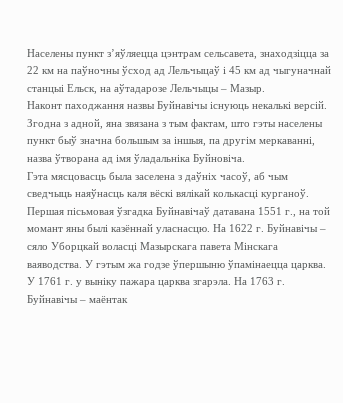Населены пункт з’яўляецца цэнтрам сельсавета, знаходзіцца за 22 км на паўночны ўсход ад Лельчыцаў і 45 км ад чыгуначнай станцыі Ельск, на аўтадарозе Лельчыцы – Мазыр.
Наконт паходжання назвы Буйнавічы існуюць некалькі версій. Згодна з адной, яна звязана з тым фактам, што гэты населены пункт быў значна большым за іншыя, па другім меркаванні, назва ўтворана ад імя ўладальніка Буйновіча.
Гэта мясцовасць была заселена з даўніх часоў, аб чым сведчыць наяўнасць каля вёскі вялікай колькасці курганоў. Першая пісьмовая ўзгадка Буйнавічаў датавана 1551 г., на той момант яны былі казённай уласнасцю. На 1622 г. Буйнавічы – сяло Уборцкай воласці Мазырскага павета Мінскага ваяводства. У гэтым жа годзе ўпершыню ўпамінаецца царква. У 1761 г. у выніку пажара царква згарэла. На 1763 г. Буйнавічы – маёнтак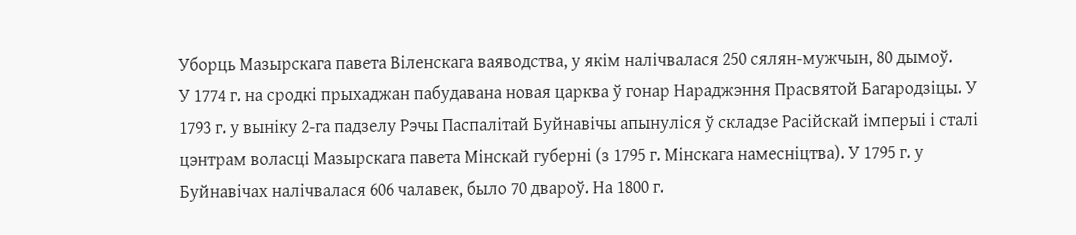Уборць Мазырскага павета Віленскага ваяводства, у якім налічвалася 250 сялян-мужчын, 80 дымоў.
У 1774 г. на сродкі прыхаджан пабудавана новая царква ў гонар Нараджэння Прасвятой Багародзіцы. У 1793 г. у выніку 2-га падзелу Рэчы Паспалітай Буйнавічы апынуліся ў складзе Расійскай імперыі і сталі цэнтрам воласці Мазырскага павета Мінскай губерні (з 1795 г. Мінскага намесніцтва). У 1795 г. у Буйнавічах налічвалася 606 чалавек, было 70 двароў. На 1800 г.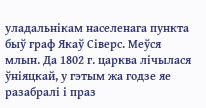уладальнікам населенага пункта быў граф Якаў Сіверс. Меўся млын. Да 1802 г. царква лічылася ўніяцкай, у гэтым жа годзе яе разабралі і праз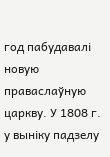год пабудавалі новую праваслаўную царкву. У 1808 г. у выніку падзелу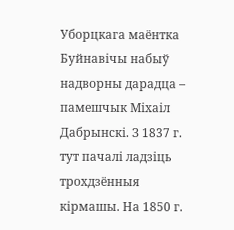Уборцкага маёнтка Буйнавічы набыў надворны дарадца – памешчык Міхаіл Дабрынскі. З 1837 г. тут пачалі ладзіць трохдзённыя кірмашы. На 1850 г.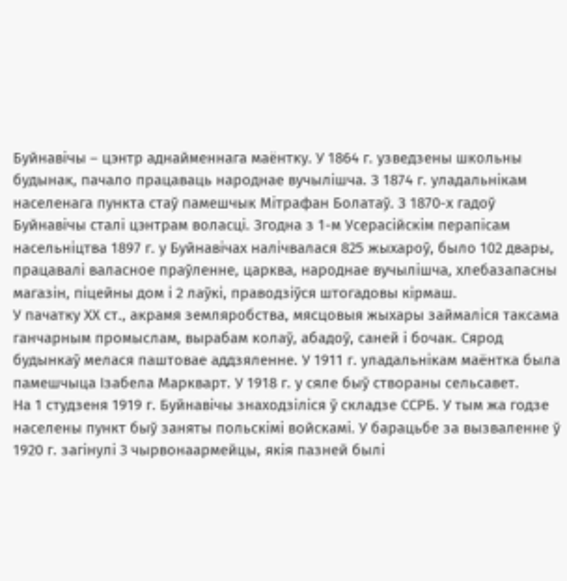Буйнавічы – цэнтр аднайменнага маёнтку. У 1864 г. узведзены школьны будынак, пачало працаваць народнае вучылішча. З 1874 г. уладальнікам населенага пункта стаў памешчык Мітрафан Болатаў. З 1870-х гадоў Буйнавічы сталі цэнтрам воласці. Згодна з 1-м Усерасійскім перапісам насельніцтва 1897 г. у Буйнавічах налічвалася 825 жыхароў, было 102 двары, працавалі валасное праўленне, царква, народнае вучылішча, хлебазапасны магазін, піцейны дом і 2 лаўкі, праводзіўся штогадовы кірмаш.
У пачатку ХХ ст., акрамя земляробства, мясцовыя жыхары займаліся таксама ганчарным промыслам, вырабам колаў, абадоў, саней і бочак. Сярод будынкаў мелася паштовае аддзяленне. У 1911 г. уладальнікам маёнтка была памешчыца Ізабела Маркварт. У 1918 г. у сяле быў створаны сельсавет.
На 1 студзеня 1919 г. Буйнавічы знаходзіліся ў складзе ССРБ. У тым жа годзе населены пункт быў заняты польскімі войскамі. У барацьбе за вызваленне ў 1920 г. загінулі 3 чырвонаармейцы, якія пазней былі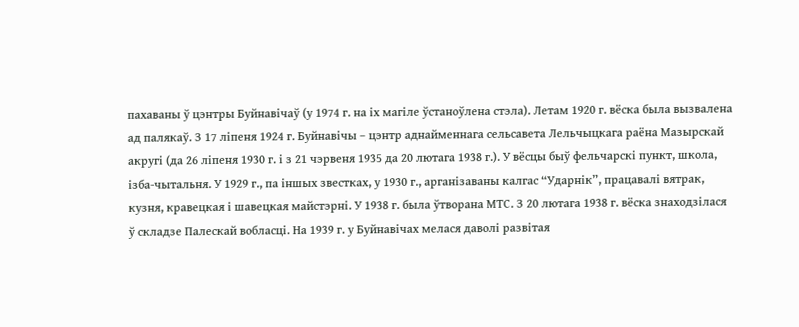пахаваны ў цэнтры Буйнавічаў (у 1974 г. на іх магіле ўстаноўлена стэла). Летам 1920 г. вёска была вызвалена ад палякаў. З 17 ліпеня 1924 г. Буйнавічы – цэнтр аднайменнага сельсавета Лельчыцкага раёна Мазырскай акругі (да 26 ліпеня 1930 г. і з 21 чэрвеня 1935 да 20 лютага 1938 г.). У вёсцы быў фельчарскі пункт, школа, ізба-чытальня. У 1929 г., па іншых звестках, у 1930 г., арганізаваны калгас “Ударнік”, працавалі вятрак, кузня, кравецкая і шавецкая майстэрні. У 1938 г. была ўтворана МТС. З 20 лютага 1938 г. вёска знаходзілася ў складзе Палескай вобласці. На 1939 г. у Буйнавічах мелася даволі развітая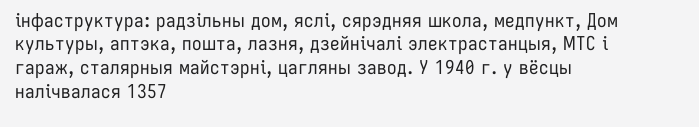інфаструктура: радзільны дом, яслі, сярэдняя школа, медпункт, Дом культуры, аптэка, пошта, лазня, дзейнічалі электрастанцыя, МТС і гараж, сталярныя майстэрні, цагляны завод. У 1940 г. у вёсцы налічвалася 1357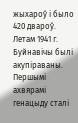жыхароў і было 420 двароў.
Летам 1941 г. Буйнавічы былі акупіраваны. Першымі ахвярамі генацыду сталі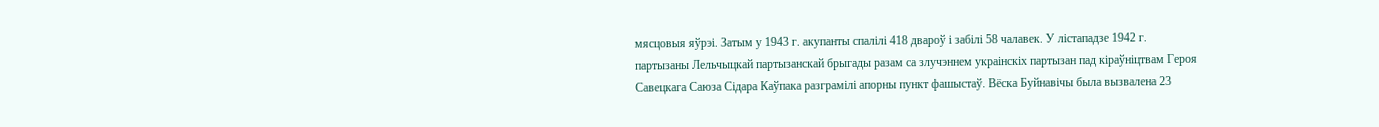мясцовыя яўрэі. Затым у 1943 г. акупанты спалілі 418 двароў і забілі 58 чалавек. У лістападзе 1942 г. партызаны Лельчыцкай партызанскай брыгады разам са злучэннем украінскіх партызан пад кіраўніцтвам Героя Савецкага Саюза Сідара Каўпака разграмілі апорны пункт фашыстаў. Вёска Буйнавічы была вызвалена 23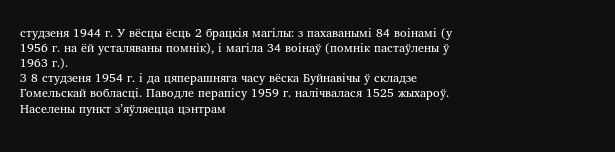студзеня 1944 г. У вёсцы ёсць 2 брацкія магілы: з пахаванымі 84 воінамі (у 1956 г. на ёй усталяваны помнік), і магіла 34 воінаў (помнік пастаўлены ў 1963 г.).
З 8 студзеня 1954 г. і да цяперашняга часу вёска Буйнавічы ў складзе Гомельскай вобласці. Паводле перапісу 1959 г. налічвалася 1525 жыхароў. Населены пункт з’яўляецца цэнтрам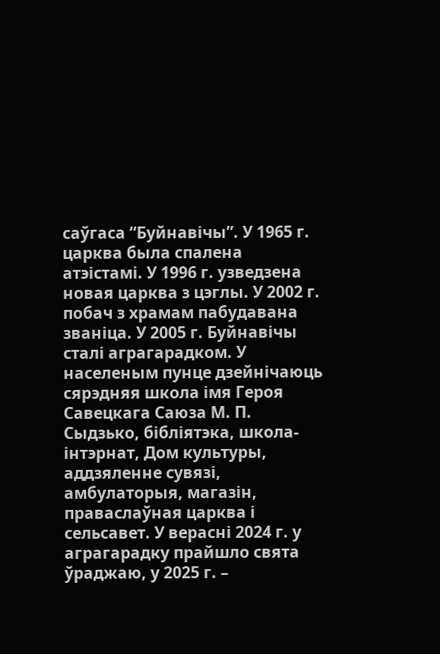саўгаса “Буйнавічы”. У 1965 г. царква была спалена атэістамі. У 1996 г. узведзена новая царква з цэглы. У 2002 г. побач з храмам пабудавана званіца. У 2005 г. Буйнавічы сталі аграгарадком. У населеным пунце дзейнічаюць сярэдняя школа імя Героя Савецкага Саюза М. П. Сыдзько, бібліятэка, школа-інтэрнат, Дом культуры, аддзяленне сувязі, амбулаторыя, магазін, праваслаўная царква і сельсавет. У верасні 2024 г. у аграгарадку прайшло свята ўраджаю, у 2025 г. –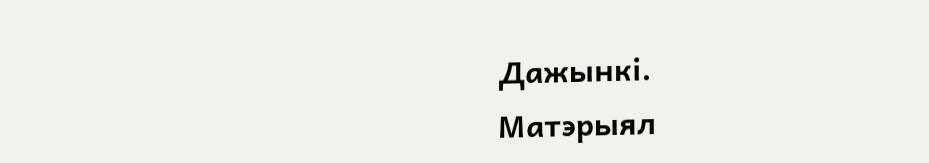Дажынкі.
Матэрыял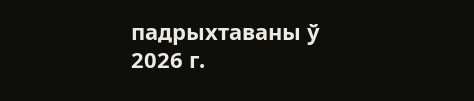падрыхтаваны ў 2026 г.